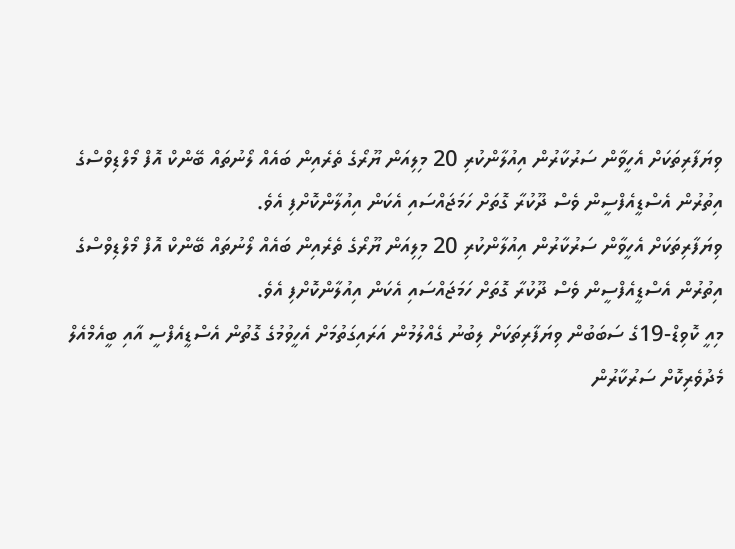ވިޔަފާރިތަކަށް އެހީވާން ސަރުކާރުން އިއުލާންކުރި 20 މިލިއަން ޔޫރޯގެ ތެރެއިން ބައެއް ލޯނުތައް ބޭންކް އޮފް މޯލްޑިވްސްގެ އިތުރުން އެސްޑީއެފްސީން ވެސް ދޫކުރާ ގޮތަށް ހަމަޖައްސައި އެކަން އިއުލާންކޮށްފި އެވެ.
ވިޔަފާރިތަކަށް އެހީވާން ސަރުކާރުން އިއުލާންކުރި 20 މިލިއަން ޔޫރޯގެ ތެރެއިން ބައެއް ލޯނުތައް ބޭންކް އޮފް މޯލްޑިވްސްގެ އިތުރުން އެސްޑީއެފްސީން ވެސް ދޫކުރާ ގޮތަށް ހަމަޖައްސައި އެކަން އިއުލާންކޮށްފި އެވެ.
މިއީ ކޮވިޑް-19ގެ ސަބަބުން ވިޔަފާރިތަކަށް ލިބުނު ގެއްލުމުން އަރައިގަތުމަށް އެހީވުމުގެ ގޮތުން އެސްޑީއެފްސީ އާއި ބީއެމްއެލް މެދުވެރިކޮށް ސަރުކާރުން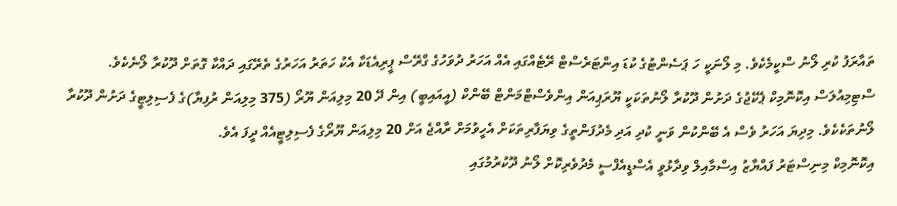ތައާރަފު ކުރި ލޯނު ސްކީމެކެވެ. މި ލޯނަކީ ހަ ޕަސެންޓުގެ ކުޑަ އިންޓަރެސްޓް ރޭޓެއްގައި އެއް އަހަރު ދުވަހުގެ ގްރޭސް ޕީރިއެޑަކާ އެކު ހަތަރު އަހަރުގެ ތެރޭގައި ދައްކާ ގޮތަށް ދޫކުރާ ލޯނެކެވެ.
ސްޓިމިއުލަސް އިކޮނޮމިކް ޕެކޭޖުގެ ދަށުން ދޫކުރާ ލޯނުތަކަކީ ޔޫރަޕިއަން އިންވެސްޓްމަންޓް ބޭންކް (އީއައިބީ) އިން ދޭ 20 މިލިއަން ޔޫރޯ (375 މިލިއަން ރުފިޔާ)ގެ ފެސިލިޓީގެ ދަށުން ދޫކުރާ ލޯނުތަކެކެވެ. މިދިޔަ އަހަރު ވެސް އެ ބޭންކުން ވަނީ ކުދި އަދި މެދުފަންތީގެ ވިޔަފާރިތަކަށް އެހީވުމަށް ރާއްޖެ އަށް 20 މިލިއަން ޔޫރޯގެ ފެސިލިޓީއެއް ދީފަ އެވެ.
އިކޮނޮމިކް މިނިސްޓަރު ފައްޔާޒު އިސްމާއިލް ވިދާޅުވީ އެސްޑީއެފްސީ މެދުވެރިކޮށް ލޯނު ދޫކުރުމުގައި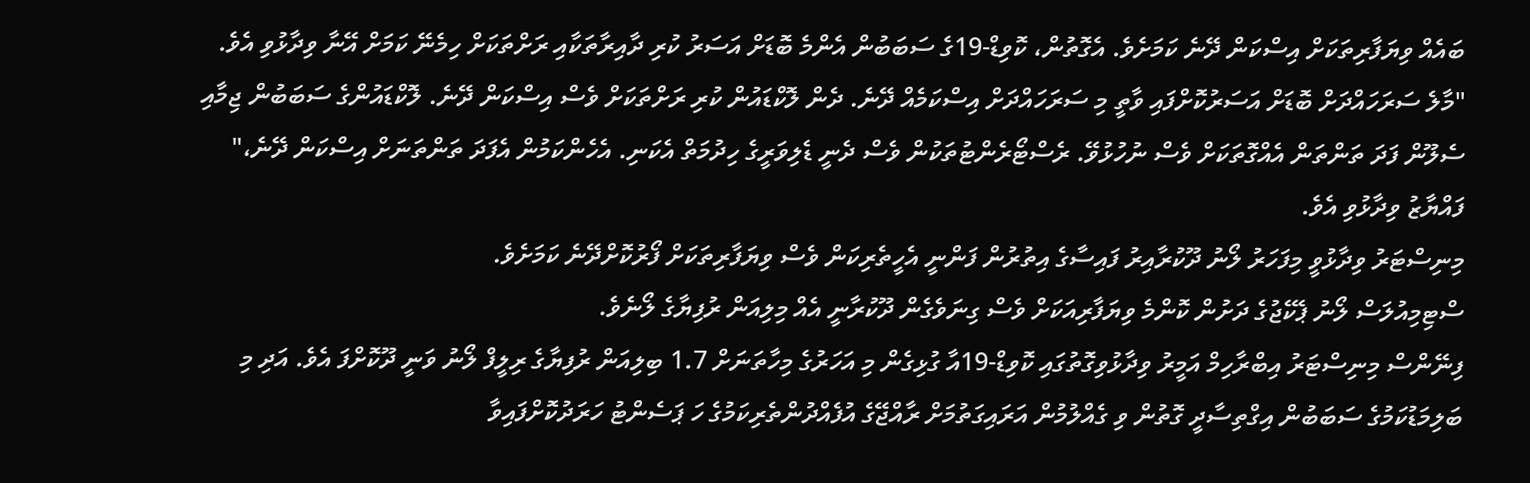ބައެއް ވިޔަފާރިތަކަށް އިސްކަން ދޭނެ ކަމަށެވެ. އެގޮތުން، ކޮވިޑް-19ގެ ސަބަބުން އެންމެ ބޮޑަށް އަސަރު ކުރި ދާއިރާތަކާއި ރަށްތަކަށް ހިމެނޭ ކަމަށް އޭނާ ވިދާޅުވި އެވެ.
"މާލެ ސަރަހައްދަށް ބޮޑަށް އަސަރުކޮށްފައި ވާތީ މި ސަރަހައްދަށް އިސްކަމެއް ދޭނެ. ދެން ލޮކްޑައުން ކުރި ރަށްތަކަށް ވެސް އިސްކަން ދޭނެ. ލޮކްޑައުންގެ ސަބަބުން ޖިމާއި ސެލޫން ފަދަ ތަންތަން އެއްގޮތަކަށް ވެސް ނުހުޅުވޭ. ރެސްޓޯރެންޓުތަކުން ވެސް ދެނީ ޑެލިވަރީގެ ހިދުމަތް އެކަނި. އެހެންކަމުން އެފަދަ ތަންތަނަށް އިސްކަން ދޭނެ،" ފައްޔާޒު ވިދާޅުވި އެވެ.
މިނިސްޓަރު ވިދާޅުވީ މިފަހަރު ލޯނު ދޫކުރާއިރު ފައިސާގެ އިތުރުން ފަންނީ އެހީތެރިކަން ވެސް ވިޔަފާރިތަކަށް ފޯރުކޮށްދޭނެ ކަމަށެވެ.
ސްޓިމިއުލަސް ލޯނު ޕެކޭޖުގެ ދަށުން ކޮންމެ ވިޔަފާރިއަކަށް ވެސް ގިނަވެގެން ދޫކުރާނީ އެއް މިލިއަން ރުފިޔާގެ ލޯނެވެ.
ފިނޭންސް މިނިސްޓަރު އިބްރާހިމް އަމީރު ވިދާޅުވިގޮތުގައި ކޮވިޑް-19އާ ގުޅިގެން މި އަހަރުގެ މިހާތަނަށް 1.7 ބިލިއަން ރުފިޔާގެ ރިލީފް ލޯނު ވަނީ ދޫކޮށްފަ އެވެ. އަދި މި ބަލިމަޑުކަމުގެ ސަބަބުން އިގްތިސާދީ ގޮތުން ވި ގެއްލުމުން އަރައިގަތުމަށް ރާއްޖޭގެ އުފެއްދުންތެރިކަމުގެ ހަ ޕަސެންޓު ހަރަދުކޮށްފައިވާ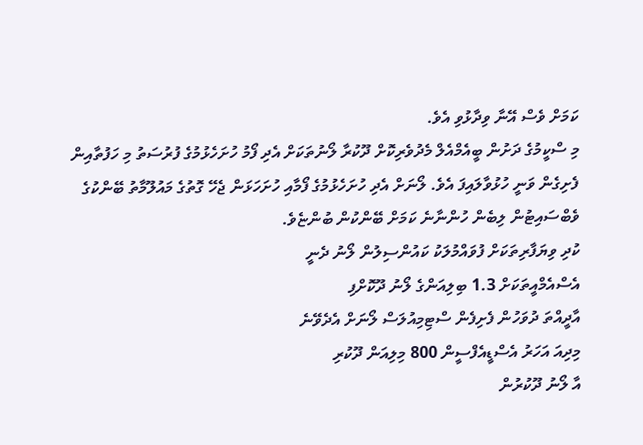ކަމަށް ވެސް އޭނާ ވިދާޅުވި އެވެ.
މި ސްކީމުގެ ދަށުން ބީއެމްއެލް މެދުވެރިކޮށް ދޫކުރާ ލޯނުތަކަށް އެދި ފޯމު ހުށަހެޅުމުގެ ފުރުސަތު މި ހަފުތާއިން ފެށިގެން ވަނީ ހުޅުވާލައިފަ އެވެ. ލޯނަށް އެދި ހުށަހެޅުމުގެ ފޯމާއި ހުށަހަޅަން ޖެހޭ ގޮތުގެ މައުލޫމާތު ބޭންކުގެ ވެބްސައިޓުން ލިބެން ހުންނާނެ ކަމަށް ބޭންކުން ބުންޏެވެ.
ކުދި ވިޔަފާރިތަކަށް ފުވައްމުލަކު ކައުންސިލުން ލޯނު ދެނީ
އެސްއެމްއީތަކަށް 1.3 ބިލިއަންގެ ލޯނު ދޫކޮށްފި
އާދީއްތަ ދުވަހުން ފެށިފެން ސްޓިމިއުލަސް ލޯނަށް އެދެވޭނެ
މިދިއަ އަހަރު އެސްޑީއެފްސީން 800 މިލިއަން ދޫކުރި
އާ ލޯނު ދޫކުރުން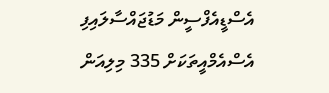އެސްޑީއެފްސީން މަޑުޖައްސާލައިފި
އެސްއެމްއީތަކަށް 335 މިލިއަން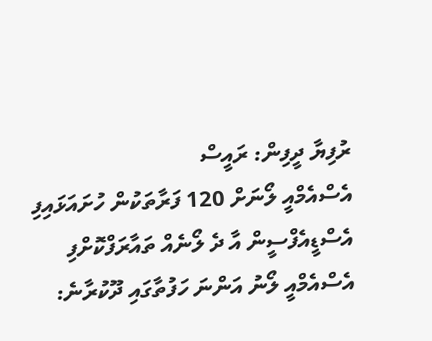ރުފިޔާ ދީފިން: ރައީސް
އެސްއެމްއީ ލޯނަށް 120 ފަރާތަކުން ހުށައަޅައިފި
އެސްޑީއެފްސީން އާ ދެ ލޯނެއް ތައާރަފްކޮށްފި
އެސްއެމްއީ ލޯނު އަންނަ ހަފުތާގައި ދޫކުރާނެ: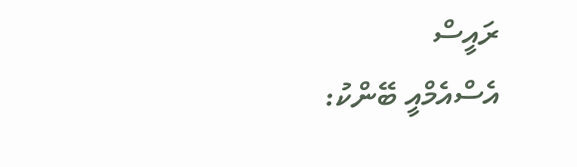ރައީސް
އެސްއެމްއީ ބޭންކު: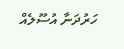ހަރުދަނާ އުސޫލެއް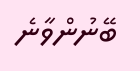ބޭނުންވާނެ